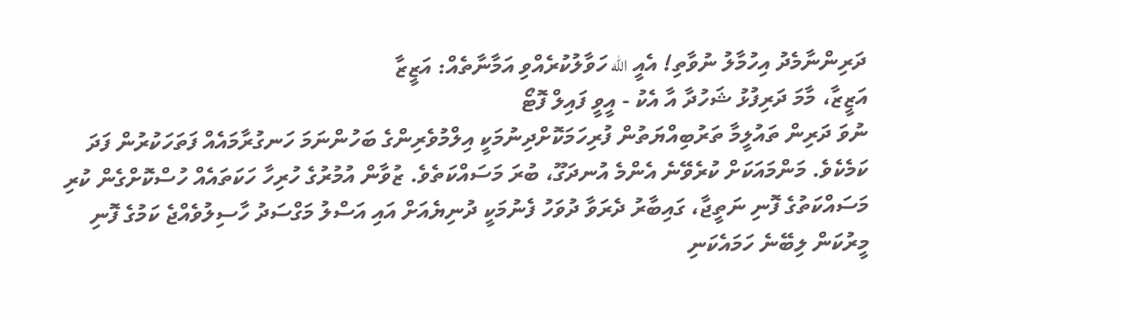ދަރިންނާމެދު އިހުމާލު ނުވާތި! އެއީ الله ހަވާލުކުރެއްވި އަމާނާތެއް: އަޒީޒާ
އަޒީޒާ، މާމަ ދަރިފުޅު ޝަހުދާ އާ އެކު - އީވީ ފައިލް ފޮޓޯ
ނުވަ ދަރިން ތައުލީމާ ތަރުބިއްޔަތުން ފުރިހަމަކޮށްދިނުމަކީ އިލްމުވެރިންގެ ބަހުންނަމަ ހަނގުރާމައެއް ފަތަހަކުރުން ފަދަ ކަމެކެވެ. މަންމައަކަށް ކުރެވޭނެ އެންމެ އުނދަގޫ، ބުރަ މަސައްކަތެވެ. ޒުވާން އުމުރުގެ ހުރިހާ ހަކަތައެއް ހުސްކޮށްގެން ކުރި މަސައްކަތުގެ ފޮނި ނަތީޖާ، ގައިބާރު ދެރަވާ ދުވަހު ފެނުމަކީ ދުނިޔެއަށް އައި އަސްލު މަގްސަދު ހާސިލުވެއްޖެ ކަމުގެ ފޮނި މީރުކަން ލިބޭނެ ހަމައެކަނި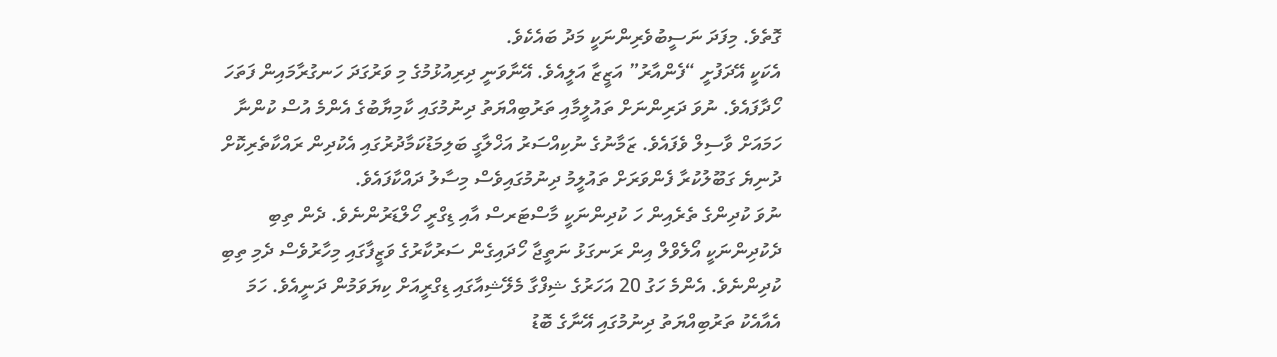ގޮތެވެ. މިފަދަ ނަސީބުވެރިންނަކީ މަދު ބައެކެވެ.
އެކަކީ އޭދަފުށީ “ފެންއާރު” އަޒީޒާ އަލީއެވެ. އޭނާވަނީ ދިރިއުޅުމުގެ މި ވަރުގަދަ ހަނގުރާމައިން ފަތަހަ ހޯދާފައެވެ. ނުވަ ދަރިންނަށް ތައުލީމާއި ތަރުބިއްޔަތު ދިނުމުގައި ކާމިޔާބުގެ އެންމެ އުސް ކުންނާ ހަމައަށް ވާސިލް ވެފައެވެ. ޒަމާނުގެ ނުކިއްސަރު އަޚްލާގީ ބަލިމަޑުކަމާދުރުގައި އެކުދިން ރައްކާތެރިކޮށް ދުނިޔެ ގަބޫލުކުރާ ފެންވަރަށް ތައުލީމު ދިނުމުގައިވެސް މިސާލު ދައްކާފައެވެ.
ނުވަ ކުދިންގެ ތެރެއިން ހަ ކުދިންނަކީ މާސްޓަރސް އާއި ޑިގްރީ ހޯލްޑަރުންނެވެ. ދެން ތިބި ދެކުދިންނަކީ އޯލެވްލް އިން ރަނގަޅު ނަތީޖާ ހޯދައިގެން ސަރުކާރުގެ ވަޒީފާގައި މިހާރުވެސް ދެމި ތިބި ކުދިންނެވެ. އެންމެ ހަގު 20 އަހަރުގެ ޝިފްގާ މެލޭޝިއާގައި ޑިގްރީއަށް ކިޔަވަމުން ދަނީއެވެ. ހަމަ އެއާއެކު ތަރުބިއްޔަތު ދިނުމުގައި އޭނާގެ ބޮޑު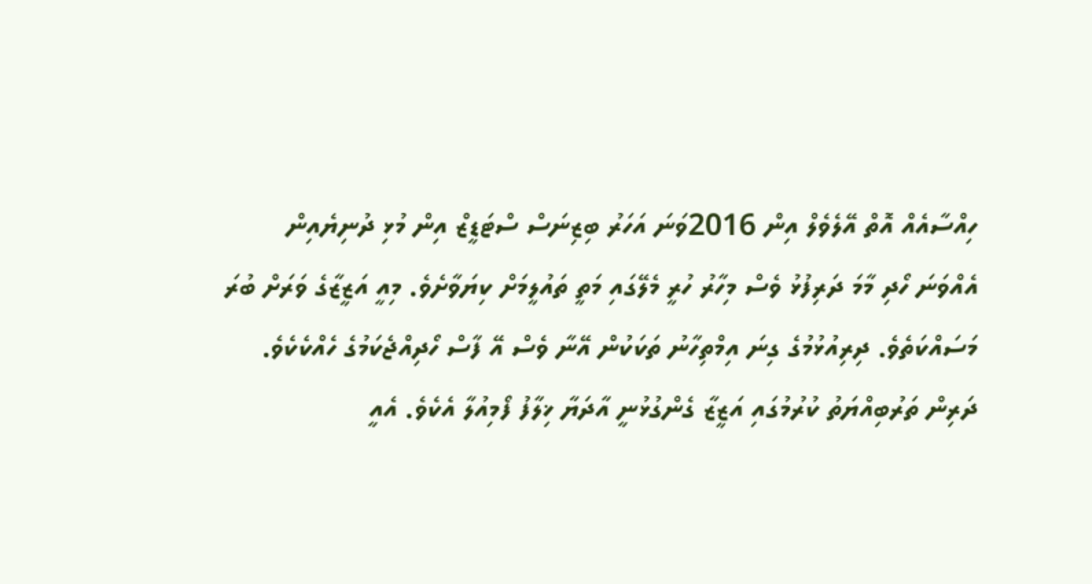ހިއްސާއެއް އޮތް އޭލެވެލް އިން 2016ވަނަ އަހަރު ބިޒިނަސް ސްޓަޑީޒް އިން މުޅި ދުނިޔެއިން އެއްވަނަ ހޯދި މާމަ ދަރިފުޅު ވެސް މިހާރު ހުރީ މެލޭގައި މަތީ ތައުލީމަށް ކިޔަވާށެވެ. މިއީ އަޒީޒާގެ ވަރަށް ބުރަ މަސައްކަތެވެ. ދިރިއުޅުމުގެ ގިނަ އިމްތިހާނު ތަކަކުން އޭނާ ވެސް އޭ ފާސް ހޯދިއްޖެކަމުގެ ހެއްކެކެވެ.
ދަރިން ތަރުބިއްޔަތު ކުރުމުގައި އަޒީޒާ ގެންގުޅުނީ އާދަޔާ ޚިލާފު ފޯމިއުލާ އެކެވެ. އެއީ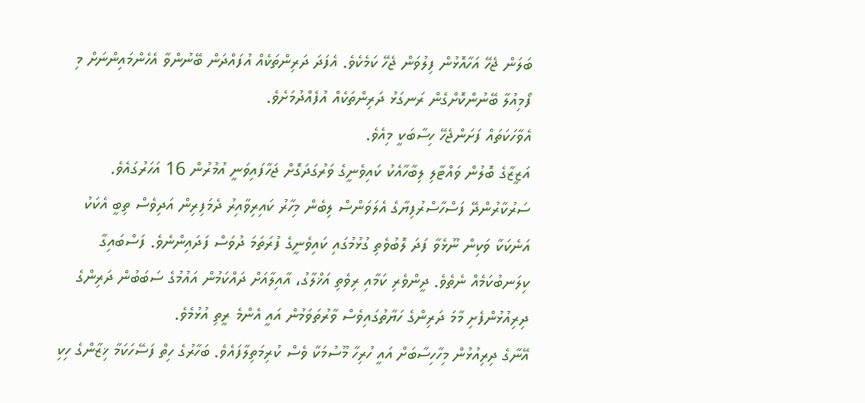ބަލަން ޖެހޭ އަހާއޮޅުން ފިލުވަން ޖެހޭ ކަމެކެވެ. އެފަދަ ދަރިންތަކެއް އުފައްދަން ބޭނުންވާ އެހެންމައިންނަށް މި ފޯމިއުލާ ބޭނުންކޮށްގެން ރަނގަޅު ދަރިންތަކެއް އުފެއްދުމަށެވެ.
އެވާހަކަތައް ފަށަންޖެހޭ ހިސާބަކީ މިއެވެ.
އަޒީޒާގެ ބޮލުން ވައްޓާލި ލިބާހާއެކު ކައިވެނީގެ ވަރުގަދަގޮށް ޖަހާފައިވަނީ އުމުރުން 16 އަހަރުގައެވެ. ސަރުކާރުންދޭ ފަސްހާސްރުފިޔާގެ އެލަވަންސް ލިބެން މިހާރު ކައިރިވާއިރު ދެމަފިރިން އަދިވެސް ތިބީ އެކަކު އަނެކަކާ ވަކިން ނޫޅެވާ ފަދަ ލޮބުވެތި ގުޅުމުގައި ކައިވެނީގެ ފުރަތަމަ ދުވަސް ފަދައިންނެވެ. ފަސްބައިގާ ކިލަނބުކަމެއް ނެތެވެ. ދީންވެރި ކަމާއި ރިވެތި އަޚްލާގު، އާއިލާއަށް ދައްކަމުން އައުމުގެ ސަބަބުން ދަރިންގެ ދިރިއުޅުންފެށި މާމަ ދަރިންގެ ހަޔާތުގައިވެސް ވާރުތަވަމުން އައީ އެންމެ ރީތި އުޅުމެވެ.
އޭނާގެ ދިރިއުޅުން މިހާހިސާބަށް އައީ ހުރިހާ މޫސުމަކާ ވެސް ކުރިމަތިލާފައެވެ. ބަހާރުގެ ހިތް ފަސޭހަކަމާ ޚިޒާންގެ ހިކި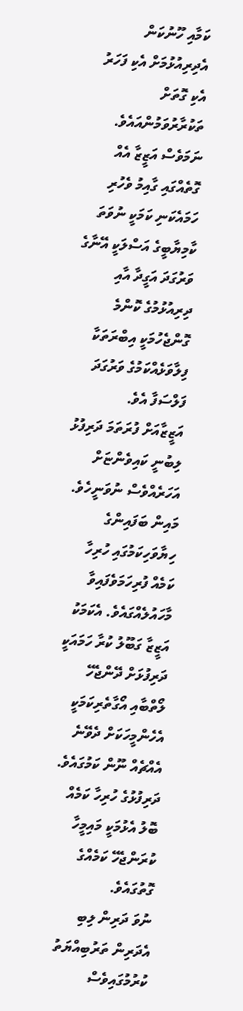ކަމާއި ހޫނުކަން އެދިރިއުޅުމަށް އެކި ފަހަރު އެކި ގޮތަށް ތަކުރާރުވަމުންއައެވެ. ނަމަވެސް އަޒީޒާ އެއް ގޮތެއްގައި ގާއިމު ވެހުރި ހަމައެކަނި ކަމަކީ ނުވަތަ ކާމިޔާބީގެ އަސްލަކީ އޭނާގެ ވަރުގަދަ އަގީދާ އާއި ދިރިއުޅުމުގެ ކޮންމެ ގޮންޖެހުމަކީ އިބްރަތަކާ ފިލާވަޅެއްކަމުގެ ވަރުގަދަ ފަލްސަފާ އެވެ.
އަޒީޒާއަށް ފުރަތަމަ ދަރިފުޅު ލިބުނީ ކައިވެންޏަށް އަހަރެއްވެސް ނުވަނީހެވެ. މައިން ބަފައިންގެ ހިޔާވަހިކަމުގައި ހުރިހާ ކަމެއް ފުރިހަމަވެފައިވާ މާހައުލެއްގައެވެ. އެކަމަކު އަޒީޒާ ގަބޫލު ކުރާ ހަމައަކީ ދަރިފުޅަށް ދޭންޖެހޭ ލޯތްބާއި އޯގާތެރިކަމަކީ އެހެންމީހަކަށް ދެވޭނެ އެއްޗެއް ނޫން ކަމުގައެވެ. ދަރިފުޅުގެ ހުރިހާ ކަމެއް ބޮލު އެޅުމަކީ މައިމީހާ ކުރަންޖެހޭ ކަމެއްގެ ގޮތުގައެވެ.
ނުވަ ދަރިން ލިބި އެދަރިން ތަރުބިއްޔަތު ކުރުމުގައިވެސް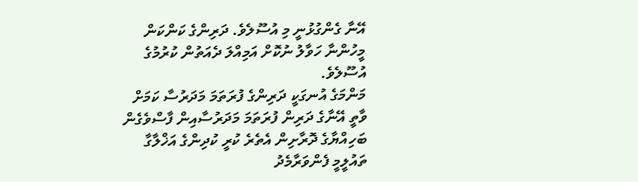އޭނާ ގެންގުޅުނީ މި އުސޫލެވެ. ދަރިންގެ ކަންކަން މީހުންނާ ހަވާލު ނުކޮށް އަމިއްލަ ދެއަތުން ކުރުމުގެ އުސޫލެވެ.
މަންމަގެ އުނގަކީ ދަރިންގެ ފުރަތަމަ މަދަރުސާ ކަމަށް ވާތީ އޭނާގެ ދަރިން ފުރަތަމަ މަދަރުސާއިން ފާސްވެގެން ބަހިއްޔާގެ ދޮރާށިން އެތެރެ ކުރީ ކުދިންގެ އަޚްލާގާ ތައުލީމީ ފެންވަރާމެދު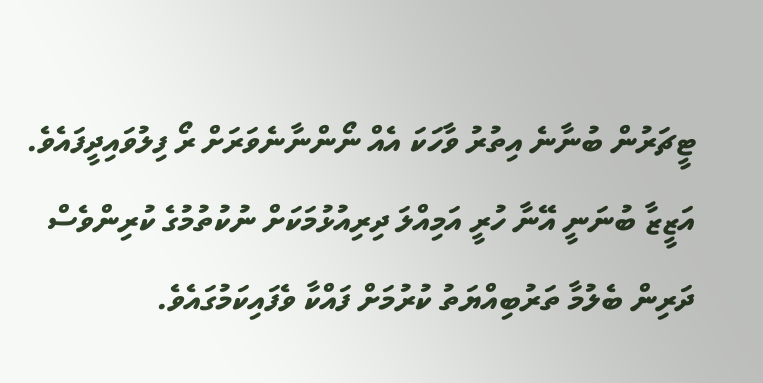ޓީޗަރުން ބުނާނެ އިތުރު ވާހަކަ އެއް ނޯންނާނެވަރަށް ރޯ ފިލުވައިދީފައެވެ.
އަޒީޒާ ބުނަނީ އޭނާ ހުރީ އަމިއްލަ ދިރިއުޅުމަކަށް ނުކުތުމުގެ ކުރިންވެސް ދަރިން ބެލުމާ ތަރުބިއްޔަތު ކުރުމަށް ފައްކާ ވެފައިކަމުގައެވެ.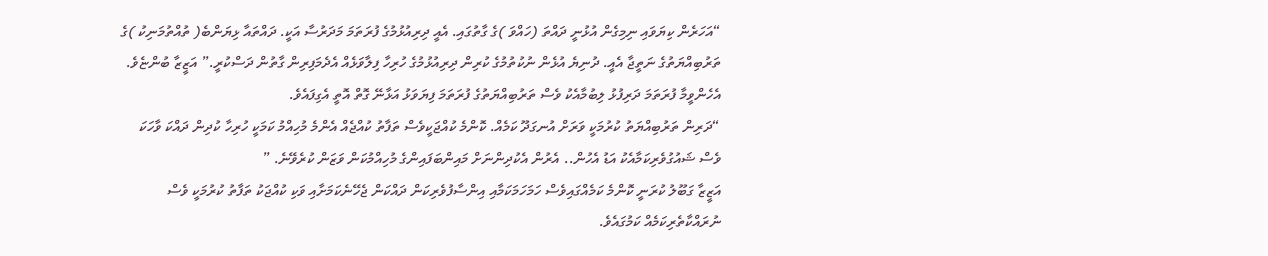“އަހަރެން ކިޔަވައި ނިމިގެން އުޅުނީ ދައްތަ (ހައްވަ )ގެ ގާތުގައި. އެއީ ދިރިއުޅުމުގެ ފުރަތަމަ މަދަރުސާ އަކީ. ދައްތައާ ޅިޔަންބެ( ތުއްތުމަނިކު )ގެ ތަރުބިއްޔަތުގެ ނަތީޖާ އެއީ. ދުނިޔެ އުޅެން ނުކުތުމުގެ ކުރިން ދިރިއުޅުމުގެ ހުރިހާ ފިލާވަޅެއް އެދެމަފިރިން ގާތުން ދަސްކުރީ.” އަޒީޒާ ބުންޏެވެ.
އެހެންވީމާ ފުރަތަމަ ދަރިފުޅު ލިބުމާއެކު ވެސް ތަރުބިއްޔަތުގެ ފުރަތަމަ ފިޔަވަޅު އަޅާނޭ ގޮތް އޮތީ އެގިފައެވެ.
“ދަރިން ތަރުބިއްޔަތު ކުރުމަކީ ވަރަށް އުނގަދޫ ކަމެއް. ކޮންމެ ކުއްޖަކީވެސް ތަފާތު ކުއްޖެއް އެންމެ މުހިއްމު ކަމަކީ ހުރިހާ ކުދިން ދައްކަ ވާހަކަ ވެސް ޝައުގުވެރިކަމާއެކު އަޑު އެހުން.. އެރުން އެކުދިންނަށް މައިންބަފައިންގެ މުހިއްމުކަން ވަޒަން ކުރެވޭނެ. ”
އަޒީޒާ ގަބޫލު ކުރަނީ ކޮންމެ ކަމެއްގައިވެސް ހަމަހަމަކަމާއި އިންސާފުވެރިކަން ދައްކަން ޖެހޭނެކަމަށާއި ވަކި ކުއްޖަކު ތަފާތު ކުރުމަކީ ވެސް ނުރައްކާތެރިކަމެއް ކަމުގައެވެ.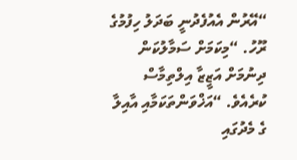“އޭރުން އެއުފެދުނީ ބަދަލު ހިފުމުގެ ރޫހު. “މިކަމަށް ސަމާލުކަން ދިނުމަށް އަޒީޒާ އިލްތިމާސް ކުރެއެވެ. “އަޚްވަންތަކަމާއި އާއިލާ ގެ މެދުގައި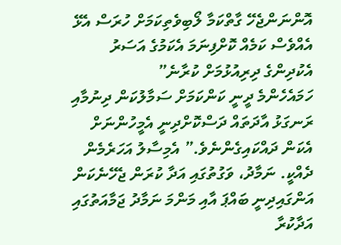އޮންނަންޖެހޭ ގާތްކަމާ ލޯބިވެތިކަމަށް ހުރަސް އެޅޭ އެއްވެސް ކަމެއް ކޮށްފިނަމަ އެކަމުގެ އަސަރު އެކުދިންގެ ދިރިއުޅުމަށް ކުރާނެ”
ހަމައެހެންމެ ދީނީ ކަންކަމަށް ސަމާލުކަން ދިނުމާއި ރަނގަޅު އާދަތައް ދަސްކޮށްދިނީ އެމީހުންނަށް އެކަން ދައްކައިގެންނެވެ.” އެމިސާލު އަހަރެމެން ދެއްކީ. ނަމާދު، ވަގުތުގައި އަދާ ކުރަން ޖެހޭނެކަން އަންގައިދިނީ ބައްޕަ އާއި މަންމަ ނަމާދު ޖަމާއަތުގައި އަދާކުރާ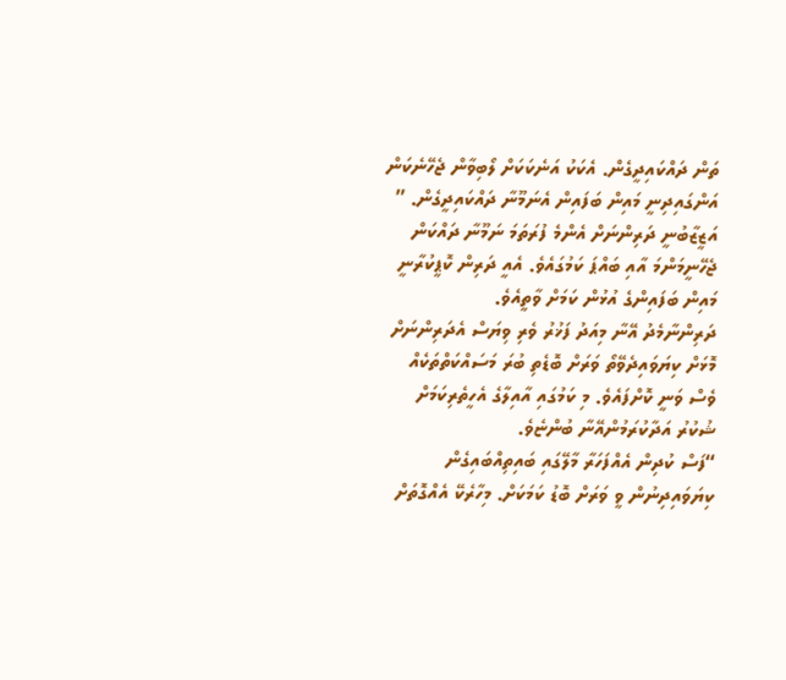ތަން ދައްކައިދީގެން. އެކަކު އަނެކަކަށް ލޯބިވާން ޖެހޭނެކަން އަންގައިދިނީ މައިން ބަފައިން އެނަމޫނާ ދައްކައިދީގެން. ”
އަޒީޒާބުނީ ދަރިންނަށް އެންމެ ފުރަތަމަ ނަމޫނާ ދައްކަން ޖެހޭނީމަންމަ އާއި ބައްޕަ ކަމުގައެވެ. އެއީ ދަރިން ކޮޕީކުރާނީ މައިން ބަފައިންގެ އުޅުން ކަމަށް ވާތީއެވެ.
ދަރިންނާމެދު އޭނާ މިއަދު ފަޚުރު ވެރި ވިޔަސް އެދަރިންނަށް މޮޅަށް ކިޔަވައިދެވޭތޯ ވަރަށް ބޮޑެތި ބުރަ މަސައްކަތްތަކެއް ވެސް ވަނީ ކޮށްފައެވެ. މި ކަމުގައި އާއިލާގެ އެހީތެރިކަމަށް ޝުކުރު އަދާކުރަމުންއޭނާ ބުންޏެވެ.
“ފަސް ކުދިން އެއްފަހަރާ މާލޭގައި ބައިތިއްބައިގެން ކިޔަވައިދިނުން ވީ ވަރަށް ބޮޑު ކަމަކަށް. މިހާރެކޭ އެއްގޮތަށް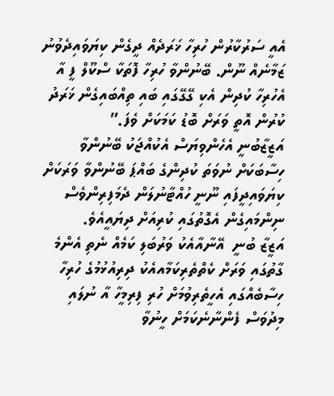އެއީ ސަރުކާރުން ހުރިހާ ޚަރަދެއް ދީގެން ކިޔަވައިދެވުނު ޒަމާނެއް ނޫން. ބޭނުންވާ ހުރިހާ ފޮތަކާ ސްކޫލް ފީ އާ އެހުރިހާ ކުދިން އެކި ގޭގޭގައި ބައި ތިއްބައިގެން ޚަރަދު ކުރުން އޮތީ ވަރަށް ބޮޑު ކަމަކަށް ވެފަ.”
އަޒީޒާބުނީ އެހެންވިޔަސް އެކުއްޖަކު ބޭނުންވާ ހިސާބަކަށް ނުވަތަ ކުދިންގެ ބައްޕަ ބޭނުންވާ ވަރަކަށް ކިޔަވައިދީފައި ނޫނީ ހުއްޓާނުލަން ދެމަފިރިންވެސް ނިންމައިގެން އެގޮތުގައި ކުރިއަށް ދިޔައީއެވެ.
އަޒީޒާ ބުނީ  އޭނާއާއެކު ވަރުބަލި ކަމެއް ނެތި އެންމެ ގާތުގައި ވަރަށް ކެތްތެރިކަމާއއެކު ދިރިއުޅުމުގެ ހުރިހާ ހިސާބެއްގައި އެހީތެރިވުމަށް ހުރި ފިރިމީހާ އާ ނުލައި މިދުވަސް ފެންނާނެކަމަށް ހީނުވާ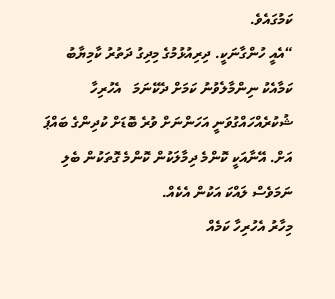ކަމުގައެވެ.
“އެއީ ހުންގާނަކީ. ދިރިއުޅުމުގެ މިދިގު ދަތުރު ކާމިޔާބު ކަމާއެކު ނިންމާލެވުނު ކަމަށް ދެކޭނަމަ   އެހުރިހާ ޝުކުރެއްހައްގުވަނީ އަހަންނަށް ވުރެ ބޮޑަށް ކުދިންގެ ބައްޕަ އަށް. އޭނާއަކީ ކޮންމެ ދިމާލަކުން ކޮންމެ ގޮތަކުން ބެލި ނަމަވެސް ލައްކަ އަކުން އެކެއް.
މިހާރު އެހުރިހާ ކަމެއް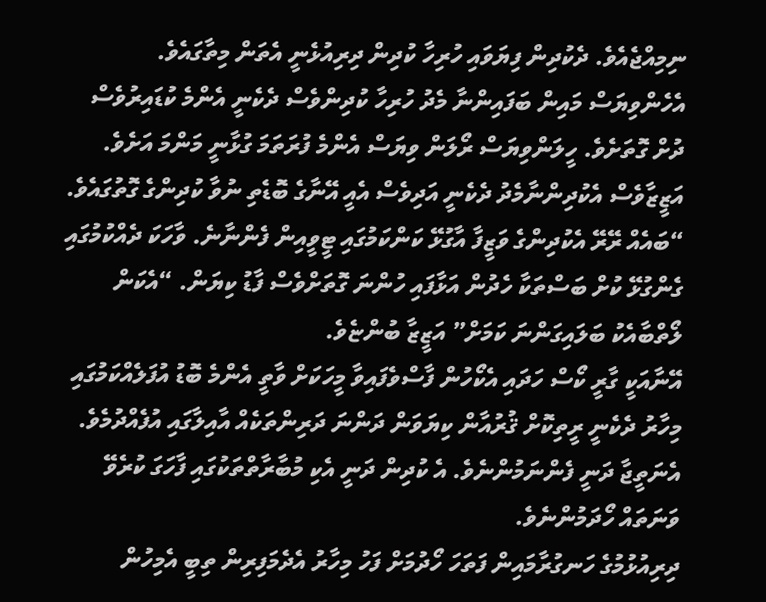ނިމިއްޖެއެވެ. ދެކުދިން ފިޔަވައި ހުރިހާ ކުދިން ދިރިއުޅެނީ އެތަން މިތާގައެވެ. އެހެންވިޔަސް މައިން ބަފައިންނާ މެދު ހުރިހާ ކުދިންވެސް ދެކެނީ އެންމެ ކުޑައިރުވެސް ދުށް ގޮތަށެވެ. ހީލަންވިޔަސް ރޯލަން ވިޔަސް އެންމެ ފުރަތަމަ ގުޅާނީ މަންމަ އަށެވެ.
އަޒީޒާވެސް އެކުދިންނާމެދު ދެކެނީ އަދިވެސް އެއީ އޭނާގެ ބޮޑެތި ނުވާ ކުދިންގެ ގޮތުގައެވެ.
“ބައެއް ރޭރޭ އެކުދިންގެ ވަޒީފާ އާގުޅޭ ކަންކަމުގައި ޓީވީއިން ފެންނާނެ. ވާހަކަ ދެއްކުމުގައި ގެންގުޅޭ ކުށް ބަސްތަކާ ހެދުން އަޅާފައި ހުންނަ ގޮތަށްވެސް ފާޑު ކިޔަން. “އެކަން ލޯތްބާއެކު ބަލައިގަންނަ ކަމަށް” އަޒީޒާ ބުންޏެވެ.
އޭނާއަކީ ގާރީ ކޯސް ހަދައި އެކޯހުން ފާސްވެފައިވާ މީހަކަށް ވާތީ އެންމެ ބޮޑު އުފަލެއްކަމުގައި މިހާރު ދެކެނީ ރީތިކޮށް ޤުރުއާން ކިޔަވަން ދަންނަ ދަރިންތަކެއް އާއިލާގައި އުފެއްދުމެވެ. އެނަތީޖާ ދަނީ ފެންނަމުންނެވެ. އެ ކުދިން ދަނީ އެކި މުބާރާތްތަކުގައި ފާހަގަ ކުރެވޭ ވަނަތައް ހޯދަމުންނެވެ.
ދިރިއުޅުމުގެ ހަނގުރާމައިން ފަތަހަ ހޯދުމަށް ފަހު މިހާރު އެދެމަފިރިން ތިބީ އެމިހުން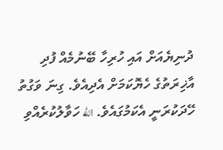ދުނިޔެއަށް އައި ހުރިހާ ބޭނުމެއް ފުދި އާޚިރަތުގެ ހެޔޮކަމަށް އެދިއެވެ. ގިނަ ވަގުތު ހޭދަކުރަނީ އެކަމުގައެވެ. الله ހަވާލުކުރެއްވި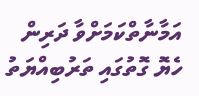އަމާނާތްކަމަށްވާ ދަރިން ހެޔޮ ގޮތުގައި ތަރުބިއްޔަތު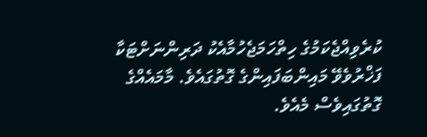ކުރެވިއްޖެކަމުގެ ހިތްހަމަޖެހުމާއެކު ދަރިންނަށްޓަކާ ފަޚްރުވެވޭ މައިންބަފައިންގެ ގޮތުގައެވެ. މާމައެއްގެ ގޮތުގައިވެސް މެއެވެ.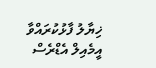ޚިޔާލު ފާޅުކުރައްވާ
އީމެއިލް އެޑްރެސް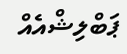ޕަބްލިޝްއެއް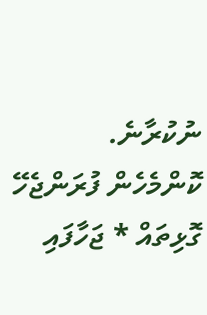ނުކުރާނެ. ކޮންމެހެން ފުރަންޖެހޭ ގޮޅިތައް * ޖަހާފައި